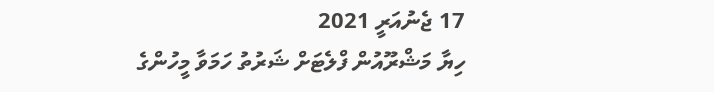17 ޖެނުއަރީ 2021
ހިޔާ މަޝްރޫއުން ފްލެޓަށް ޝަރުތު ހަމަވާ މީހުންގެ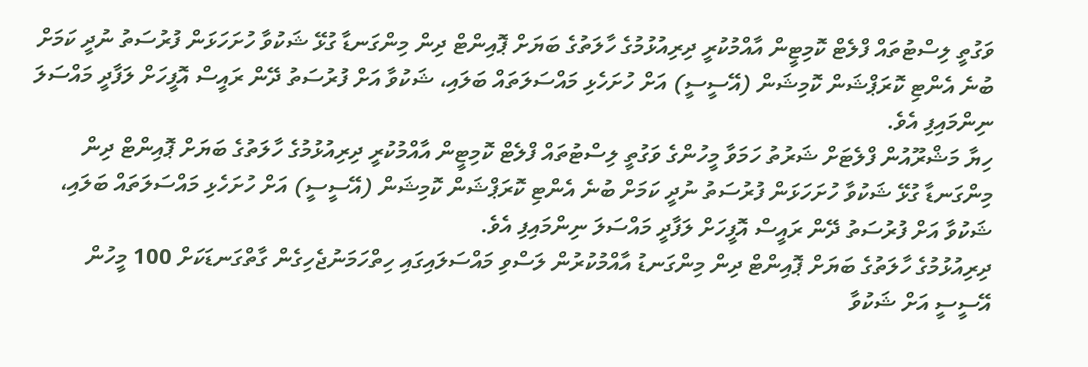ވަގުތީ ލިސްޓުތައް ފްލެޓް ކޮމިޓީން އާއްމުކުރީ ދިރިއުޅުމުގެ ހާލަތުގެ ބަޔަށް ޕޮއިންޓް ދިން މިންގަނޑާ ގުޅޭ ޝަކުވާ ހުށަހަޅަން ފުރުސަތު ނުދީ ކަމަށް ބުނެ އެންޓި ކޮރަޕްޝަން ކޮމިޝަން (އޭސީސީ) އަށް ހުށަހެޅި މައްސަލަތައް ބަލައި، ޝަކުވާ އަށް ފުރުސަތު ދޭން ރައީސް އޮފީހަށް ލަފާދީ މައްސަލަ ނިންމައިފި އެވެ.
ހިޔާ މަޝްރޫއުން ފްލެޓަށް ޝަރުތު ހަމަވާ މީހުންގެ ވަގުތީ ލިސްޓުތައް ފްލެޓް ކޮމިޓީން އާއްމުކުރީ ދިރިއުޅުމުގެ ހާލަތުގެ ބަޔަށް ޕޮއިންޓް ދިން މިންގަނޑާ ގުޅޭ ޝަކުވާ ހުށަހަޅަން ފުރުސަތު ނުދީ ކަމަށް ބުނެ އެންޓި ކޮރަޕްޝަން ކޮމިޝަން (އޭސީސީ) އަށް ހުށަހެޅި މައްސަލަތައް ބަލައި، ޝަކުވާ އަށް ފުރުސަތު ދޭން ރައީސް އޮފީހަށް ލަފާދީ މައްސަލަ ނިންމައިފި އެވެ.
ދިރިއުޅުމުގެ ހާލަތުގެ ބަޔަށް ޕޮއިންޓް ދިން މިންގަނޑު އާއްމުކުރުން ލަސްވި މައްސަލައިގައި ހިތްހަމަނުޖެހިގެން ގާތްގަނޑަކަށް 100 މީހުން އޭސީސީ އަށް ޝަކުވާ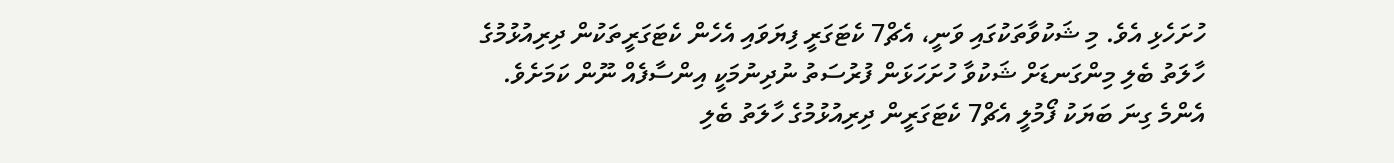ހުށަހެޅި އެވެ. މި ޝަކުވާތަކުގައި ވަނީ، އެޗް7 ކެޓަގަރީ ފިޔަވައި އެހެން ކެޓަގަރީތަކުން ދިރިއުޅުމުގެ ހާލަތު ބެލި މިންގަނޑަށް ޝަކުވާ ހުށަހަޅަން ފުރުސަތު ނުދިނުމަކީ އިންސާފެއް ނޫން ކަމަށެވެ.
އެންމެ ގިނަ ބަޔަކު ފޯމުލީ އެޗް7 ކެޓަގަރީން ދިރިއުޅުމުގެ ހާލަތު ބެލި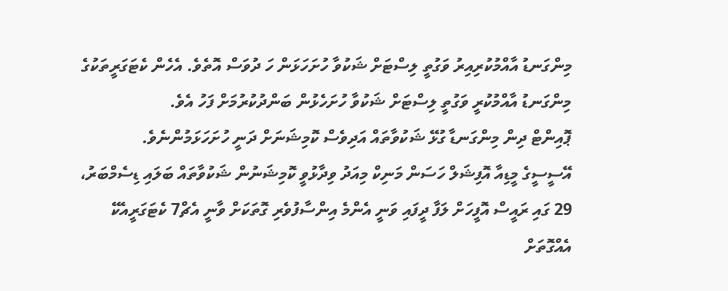މިންގަނޑު އާއްމުކުރިއިރު ވަގުތީ ލިސްޓަށް ޝަކުވާ ހުށަހަޅަން ހަ ދުވަސް އޮތެވެ. އެހެން ކެޓަގަރީތަކުގެ މިންގަނޑު އާއްމުކުރީ ވަގުތީ ލިސްޓަށް ޝަކުވާ ހުށަހެޅުން ބަންދުކުރުމަށް ފަހު އެވެ.
ޕޮއިންޓް ދިން މިންގަނޑާ ގުޅޭ ޝަކުވާތައް އަދިވެސް ކޮމިޝަނަށް ދަނީ ހުށަހަޅަމުންނެވެ.
އޭސީސީގެ މީޑިއާ އޮފިޝަލް ހަސަން މަނިކް މިއަދު ވިދާޅުވީ ކޮމިޝަނުން ޝަކުވާތައް ބަލައި ޑިސެމްބަރު، 29 ގައި ރައީސް އޮފީހަށް ލަފާ ދީފައި ވަނީ އެންމެ އިންސާފުވެރި ގޮތަކަށް ވާނީ އެޗް7 ކެޓަގަރީއެކޭ އެއްގޮތަށް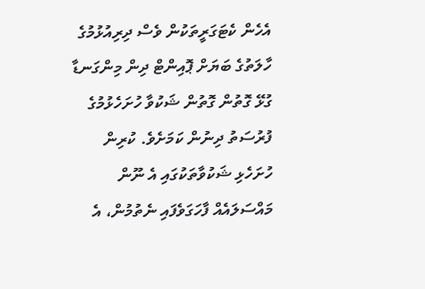އެހެން ކެޓަގަރީތަކުން ވެސް ދިރިއުޅުމުގެ ހާލަތުގެ ބަޔަށް ޕޮއިންޓް ދިން މިންގަނޑާ ގުޅޭ ގޮތުން ގޮތުން ޝަކުވާ ހުށަހެޅުމުގެ ފުރުސަތު ދިނުން ކަމަށެވެ. ކުރިން ހުށަހެޅި ޝަކުވާތަކުގައި އެ ނޫން މައްސަލައެއް ފާހަގަވެފައި ނެތުމުން، އެ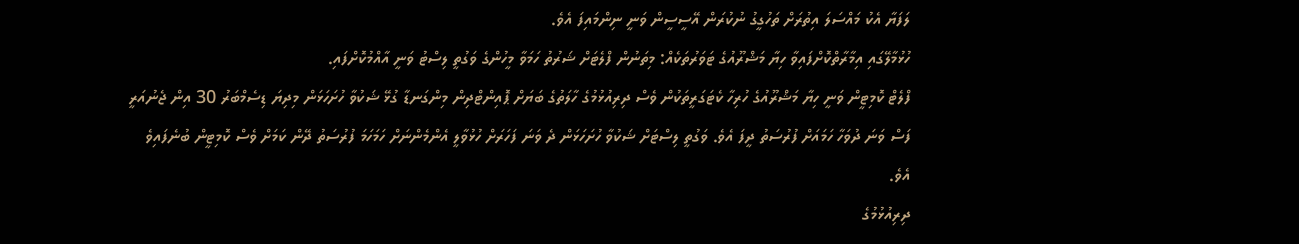ލަފަޔާ އެކު މައްސަލަ އިތުރަށް ތަހުގީގު ނުކުރަން އޭސީސީން ވަނީ ނިންމައިފަ އެވެ.
ހުޅުމާލޭގައި އިމާރާތްކޮށްފައިވާ ހިޔާ މަޝްރޫއުގެ ޓަވަރުތަކެއް: މިތަނުން ފްލެޓަށް ޝަރުތު ހަމަވާ މީހުންގެ ވަގުތީ ލިސްޓު ވަނީ އާއްމުކޮށްފައި.
ފްލެޓް ކޮމިޓީން ވަނީ ހިޔާ މަޝްރޫއުގެ ހުރިހާ ކެޓަގަރީތަކުން ވެސް ދިރިއުޅުމުގެ ހާލަތުގެ ބަޔަށް ޕޮއިންޓްދިން މިންގަނޑާ ގުޅޭ ޝަކުވާ ހުށަހަޅަން މިދިޔަ ޑިސެމްބަރު 30 އިން ޖެނުއަރީ ފަސް ވަނަ ދުވަހާ ހަމައަށް ފުރުސަތު ދީފަ އެވެ. ވަގުތީ ލިސްޓަށް ޝަކުވާ ހުށަހަޅަން ދެ ވަނަ ފަހަރަށް ހުޅުވާލީ އެންމެންނަށް ހަމަހަމަ ފުރުސަތު ދޭން ކަމަށް ވެސް ކޮމިޓީން ބުނެފައިވެ އެވެ.
ދިރިއުޅުމުގެ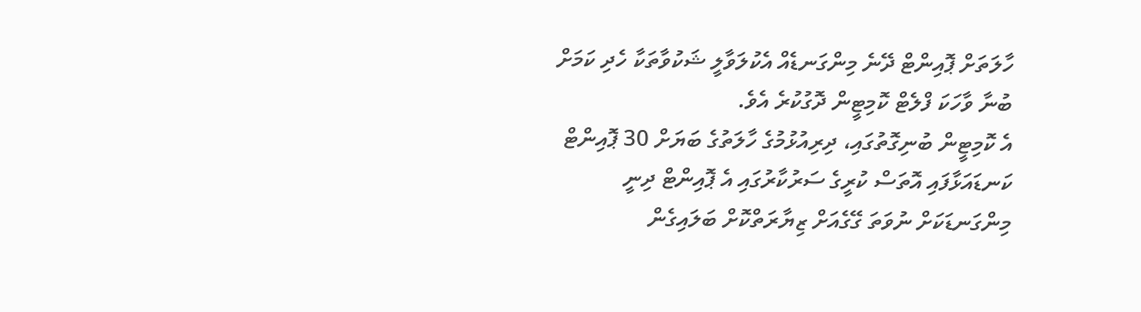ހާލަތަށް ޕޮއިންޓް ދޭނެ މިންގަނޑެއް އެކުލަވާލީ ޝަކުވާތަކާ ހެދި ކަމަށް ބުނާ ވާހަކަ ފްލެޓް ކޮމިޓީން ދޮގުކުރެ އެވެ.
އެ ކޮމިޓީން ބުނިގޮތުގައި، ދިރިއުޅުމުގެ ހާލަތުގެ ބަޔަށް 30 ޕޮއިންޓް ކަނޑައަޅާފައި އޮތަސް ކުރީގެ ސަރުކާރުގައި އެ ޕޮއިންޓް ދިނީ މިންގަނޑަކަށް ނުވަތަ ގޭގެއަށް ޒިޔާރަތްކޮށް ބަލައިގެން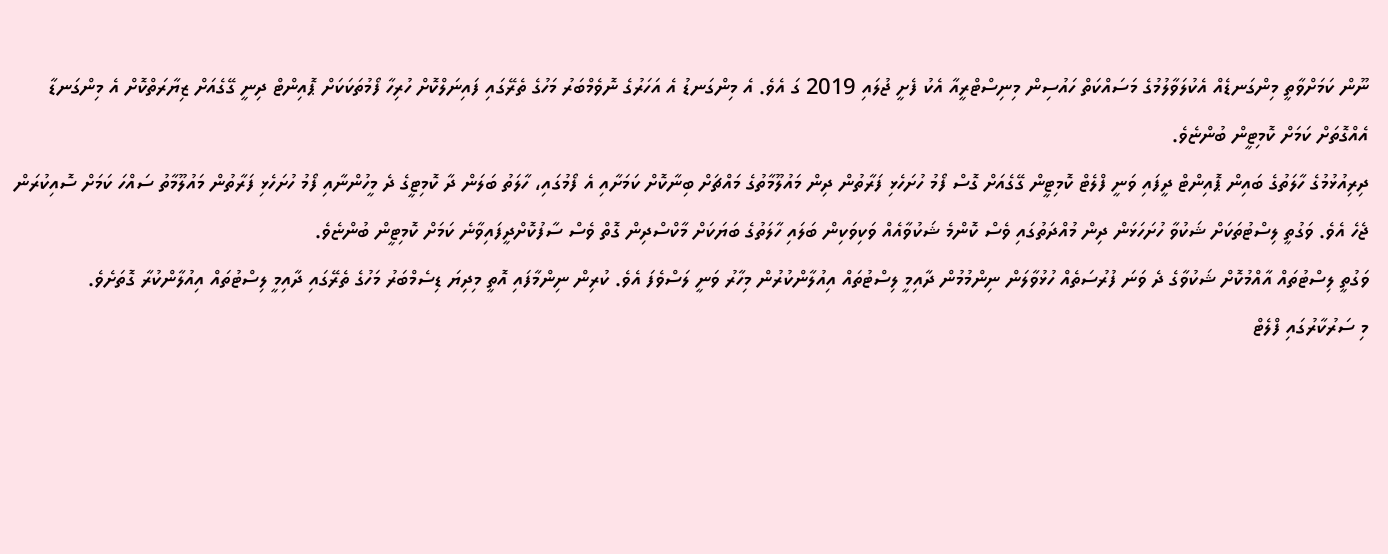ނޫން ކަމަށްވާތީ މިންގަނޑެއް އެކުލަވާލުމުގެ މަސައްކަތް ހައުސިން މިނިސްޓްރީއާ އެކު ފެށީ ޖުލައި 2019 ގަ އެވެ. އެ މިންގަނޑު އެ އަހަރުގެ ނޮވެމްބަރު މަހުގެ ތެރޭގައި ފައިނަލްކޮށް ހުރިހާ ފޯމުތަކަކަށް ޕޮއިންޓް ދިނީ ގޭގެއަށް ޒިޔާރަތްކޮށް އެ މިންގަނޑާ އެއްގޮތަށް ކަމަށް ކޮމިޓީން ބުންޏެވެ.
ދިރިއުޅުމުގެ ހާލަތުގެ ބައިން ޕޮއިންޓް ދީފައި ވަނީ ފްލެޓް ކޮމިޓީން ގޭގެއަށް ގޮސް ފޯމު ހުށަހެޅި ފަރާތުން ދިން މައުލޫމާތުގެ މައްޗަށް ބިނާކޮށް ކަމަށާއި އެ ފޯމުގައި، ހާލަތު ބަލަން ދާ ކޮމިޓީގެ ދެ މީހުންނާއި ފޯމު ހުށަހެޅި ފަރާތުން މައުލޫމާތު ސައްހަ ކަމަށް ސޮއިކުރަން ޖެހެ އެވެ. ވަގުތީ ލިސްޓުތަކަށް ޝަކުވާ ހުށަހަޅަން ދިން މުއްދަތުގައި ވެސް ކޮންމެ ޝަކުވާއެއް ވަކިވަކިން ބަލައި ހާލަތުގެ ބަޔަކަށް މާކްސްދިން ގޮތް ވެސް ސާފުކޮށްދީފައިވާނެ ކަމަށް ކޮމިޓީން ބުންޏެވެ.
ވަގުތީ ލިސްޓުތައް އާއްމުކޮށް ޝަކުވާގެ ދެ ވަނަ ފުރުސަތެއް ހުޅުވާލަން ނިންމުމުން ދާއިމީ ލިސްޓުތައް އިއުލާންކުރުން މިހާރު ވަނީ ލަސްވެފަ އެވެ. ކުރިން ނިންމާފައި އޮތީ މިދިޔަ ޑިސެމްބަރު މަހުގެ ތެރޭގައި ދާއިމީ ލިސްޓުތައް އިއުލާންކުރާ ގޮތަށެވެ.
މި ސަރުކާރުގައި ފްލެޓް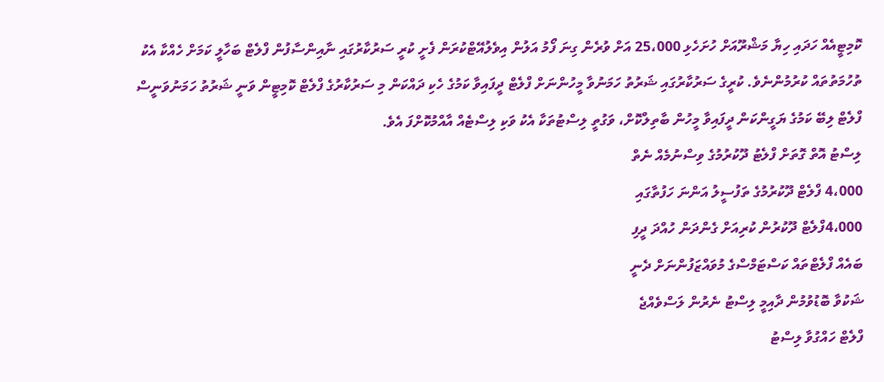ކޮމިޓީއެއް ހަދައި ހިޔާ މަޝްރޫއަށް ހުށަހެޅި 25،000 އަށް ވުރެން ގިނަ ފޯމު އަލުން އިވެލުއޭޓްކުރަން ފެށީ ކުރީ ސަރުކާރުގައި ނާއިންސާފުން ފްލެޓް ބަހާލީ ކަމަށް ހެއްކާ އެކު ތުހުމަތުތައް ކުރުމުންނެވެ. ކުރީގެ ސަރުކާރުގައި ޝަރުތު ހަމަނުވާ މީހުންނަށް ފްލެޓް ދީފައިވާ ކަމުގެ ހެކި ދައްކަން މި ސަރުކާރުގެ ފްލެޓް ކޮމިޓީން ވަނީ ޝަރުތު ހަމަނުވަނީސް ފްލެޓް ލިބޭ ކަމުގެ ޔަގީންކަން ދީފައިވާ މީހުން ބާތިލްކޮށް، ވަގުތީ ލިސްޓުތަކާ އެކު ވަކި ލިސްޓެއް އާއްމުކޮށްފަ އެވެ.
ލިސްޓު އޮތް ގޮތަށް ފްލެޓު ދޫކުރުމުގެ ވިސްނުމެއް ނެތް
4،000 ފްލެޓް ދޫކުރުމުގެ ތަފުސީލު އަންނަ ހަފުތާގައި
4،000ފްލެޓް ދޫކުރުން ކުރިއަށް ގެންދަން ހުއްދަ ދީފި
ބައެއް ފްލެޓްތައް ކަސްޓަމްސްގެ މުވައްޒަފުންނަށް ދެނީ
ޝަކުވާ ބޮޑުވުމުން ދާއިމީ ލިސްޓު ނެރުން ލަސްވެއްޖެ
ފްލެޓް ހައްގުވާ ލިސްޓު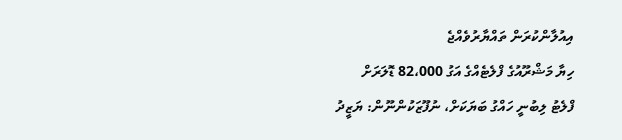އިއުލާންކުރަން ތައްޔާރުވެއްޖެ
ހިޔާ މަޝްރޫއުގެ ފްލެޓެއްގެ އަގު 82،000 ޑޮލަރަށް
ފްލެޓު ލިބުނީ ހައްގު ބަޔަކަށް، ނުފޫޒަކުންނޫން: ޔަޒީދު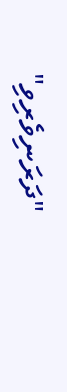"ދަރަނިވެރިވި"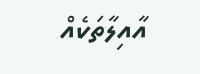އާއިލާތަކެއް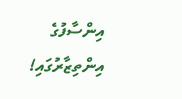އިންސާފުގެ އިންތިޒާރުގައި!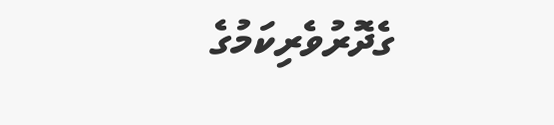ގެދޮރުވެރިކަމުގެ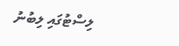ލިސްޓުގައި ލިބުނު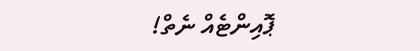ޕޮއިންޓެއް ނެތް!